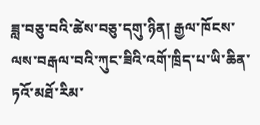ཟླ་བཅུ་བའི་ཚེས་བཅུ་དགུ་ཉིན། རྒྱལ་ཁོངས་ལས་བརྒལ་བའི་ཀུང་ཟིའི་འགོ་ཁྲིད་པ་ཡི་ཆིན་ཏའོ་མཐོ་རིམ་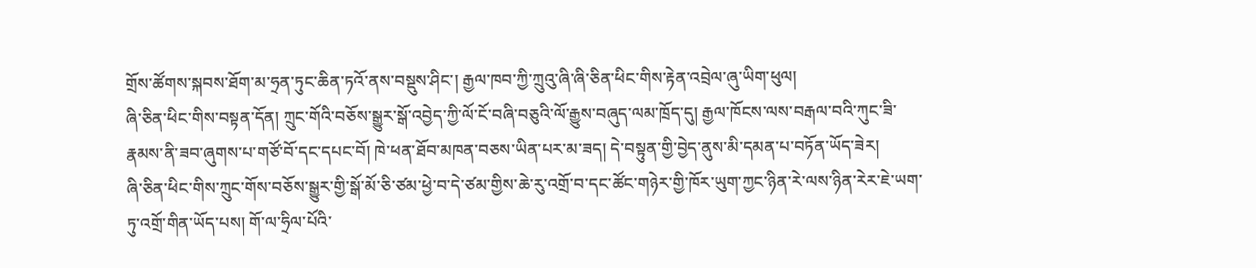གྲོས་ཚོགས་སྐབས་ཐོག་མ་ཧྲན་ཏུང་ཆིན་ཏའོ་ནས་བསྡུས་ཤིང་། རྒྱལ་ཁབ་ཀྱི་ཀྲུའུ་ཞི་ཞི་ཅིན་ཕིང་གིས་རྟེན་འབྲེལ་ཞུ་ཡིག་ཕུལ།
ཞི་ཅིན་ཕིང་གིས་བསྟན་དོན། ཀྲུང་གོའི་བཅོས་སྒྱུར་སྒོ་འབྱེད་ཀྱི་ལོ་ངོ་བཞི་བཅུའི་ལོ་རྒྱུས་བཞུད་ལམ་ཁྲོད་དུ། རྒྱལ་ཁོངས་ལས་བརྒལ་བའི་ཀུང་ཟི་རྣམས་ནི་ཟབ་ཞུགས་པ་གཙོ་བོ་དང་དཔང་བོ། ཁེ་ཕན་ཐོབ་མཁན་བཅས་ཡིན་པར་མ་ཟད། དེ་བསྟུན་གྱི་བྱེད་ནུས་མི་དམན་པ་བཏོན་ཡོད་ཟེར།
ཞི་ཅིན་ཕིང་གིས་ཀྲུང་གོས་བཅོས་སྒྱུར་གྱི་སྒོ་མོ་ཅི་ཙམ་ཕྱེ་བ་དེ་ཙམ་གྱིས་ཆེ་རུ་འགྲོ་བ་དང་ཚོང་གཉེར་གྱི་ཁོར་ཡུག་ཀྱང་ཉིན་རེ་ལས་ཉིན་རེར་ཇེ་ཡག་ཏུ་འགྲོ་གིན་ཡོད་པས། གོ་ལ་ཧྲིལ་པོའི་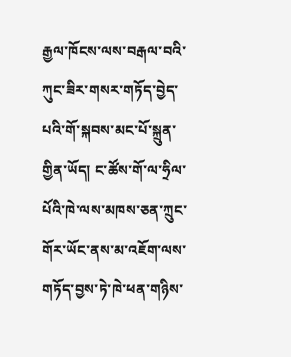རྒྱལ་ཁོངས་ལས་བརྒལ་བའི་ཀུང་ཟིར་གསར་གཏོད་བྱེད་པའི་གོ་སྐབས་མང་པོ་སྐྲུན་གྱིན་ཡོད། ང་ཚོས་གོ་ལ་ཧྲིལ་པོའི་ཁེ་ལས་མཁས་ཅན་ཀྲུང་གོར་ཡོང་ནས་མ་འཇོག་ལས་གཏོད་བྱས་ཏེ་ཁེ་ཕན་གཉིས་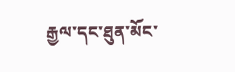རྒྱལ་དང་ཐུན་མོང་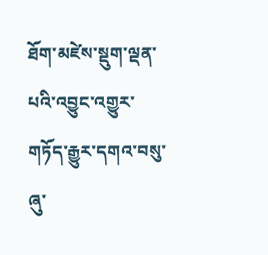ཐོག་མཛེས་སྡུག་ལྡན་པའི་འབྱུང་འགྱུར་གཏོད་རྒྱུར་དགའ་བསུ་ཞུ་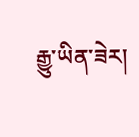རྒྱུ་ཡིན་ཟེར།